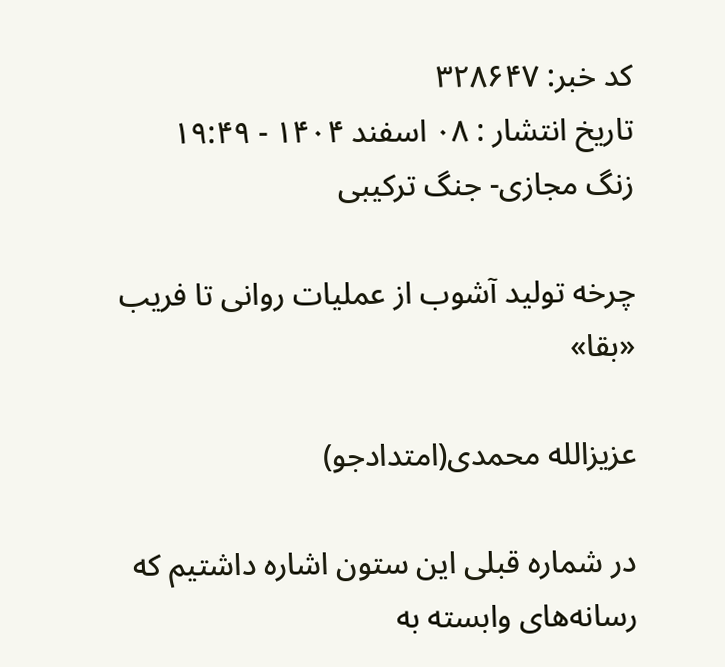کد خبر: ۳۲۸۶۴۷
تاریخ انتشار : ۰۸ اسفند ۱۴۰۴ - ۱۹:۴۹
زنگ مجازی- جنگ ترکیبی

چرخه تولید آشوب از عملیات روانی تا فریب «بقا»

عزیزالله محمدی(امتدادجو)

در شماره قبلی این ستون اشاره داشتیم که رسانه‌های وابسته به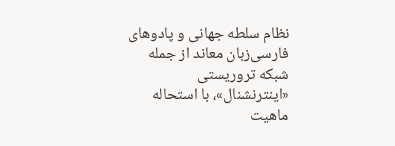نظام سلطه جهانی و پادوهای فارسی‌زبان معاند از جمله شبکه تروریستی «اینترنشنال»، با استحاله ماهیت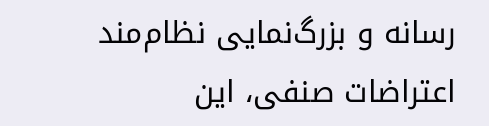رسانه و بزرگ‌نمایی نظام‌مند اعتراضات صنفی، این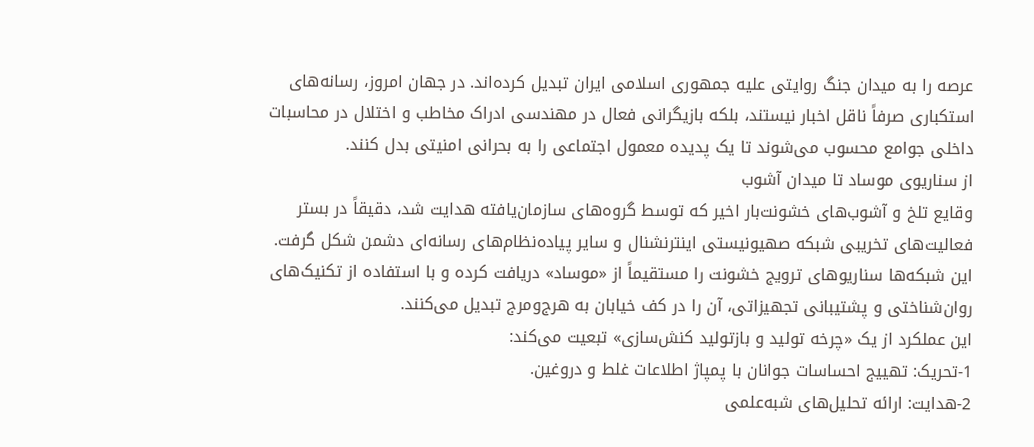عرصه را به میدان جنگ روایتی علیه جمهوری اسلامی ایران تبدیل کرده‌اند. در جهان امروز، رسانه‌های استکباری صرفاً ناقل اخبار نیستند، بلکه بازیگرانی فعال در مهندسی ادراک مخاطب و اختلال در محاسبات داخلی جوامع محسوب می‌شوند تا یک پدیده معمول اجتماعی را به بحرانی امنیتی بدل کنند.
از سناریوی موساد تا میدان آشوب
وقایع تلخ و آشوب‌های خشونت‌بار اخیر که توسط گروه‌های سازمان‌یافته هدایت شد، دقیقاً در بستر فعالیت‌های تخریبی شبکه صهیونیستی اینترنشنال و سایر پیاده‌نظام‌های رسانه‌ای دشمن شکل گرفت. این شبکه‌ها سناریوهای ترویج خشونت را مستقیماً از «موساد» دریافت کرده و با استفاده از تکنیک‌های روان‌شناختی و پشتیبانی تجهیزاتی، آن را در کف خیابان به هرج‌ومرج تبدیل می‌کنند.
این عملکرد از یک «چرخه تولید و بازتولید کنش‌سازی» تبعیت می‌کند:
1-تحریک: تهییج احساسات جوانان با پمپاژ اطلاعات غلط و دروغین.
2-هدایت: ارائه تحلیل‌های شبه‌علمی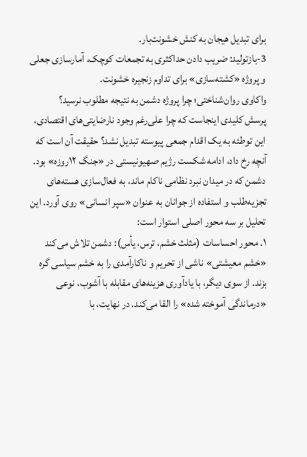برای تبدیل هیجان به کنش خشونت‌بار.
3-بازتولید: ضریب دادن حداکثری به تجمعات کوچک، آمارسازی جعلی و پروژه «کشته‌سازی» برای تداوم زنجیره خشونت.
واکاوی روان‌شناختی؛ چرا پروژه دشمن به نتیجه مطلوب نرسید؟
پرسش کلیدی اینجاست که چرا علی‌رغم وجود نارضایتی‌های اقتصادی، این توطئه به یک اقدام جمعی پیوسته تبدیل نشد؟ حقیقت آن است که آنچه رخ داد، ادامه شکست رژیم صهیونیستی در «جنگ ۱۲روزه» بود. دشمن که در میدان نبرد نظامی ناکام ماند، به فعال‌سازی هسته‌های تجزیه‌طلب و استفاده از جوانان به عنوان «سپر انسانی» روی آورد. این تحلیل بر سه محور اصلی استوار است:
۱. محور احساسات (مثلث خشم، ترس، یأس): دشمن تلاش می‌کند «خشم معیشتی» ناشی از تحریم و ناکارآمدی را به خشم سیاسی گره بزند. از سوی دیگر، با یادآوری هزینه‌های مقابله با آشوب، نوعی «درماندگی آموخته ‌شده» را القا می‌کند. در نهایت، با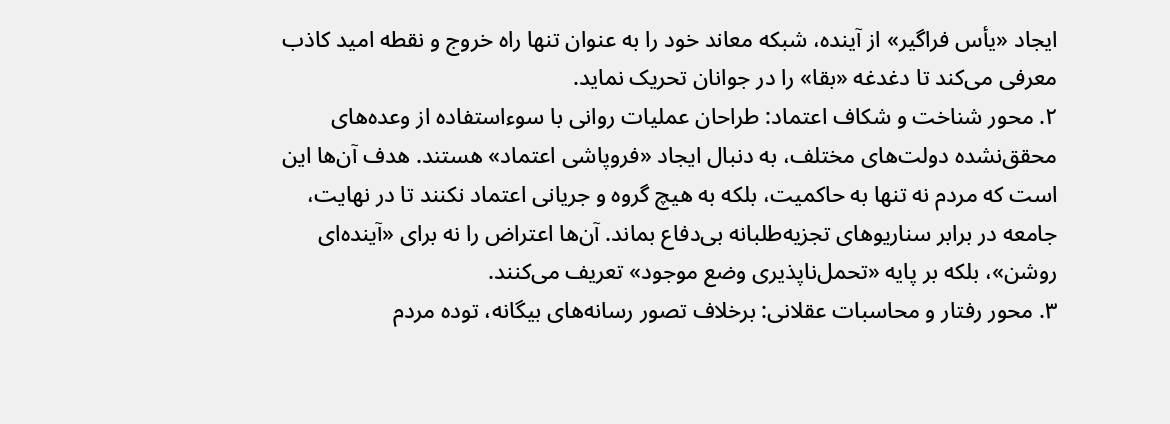ایجاد «یأس فراگیر» از آینده، شبکه معاند خود را به عنوان تنها راه خروج و نقطه امید کاذب معرفی می‌کند تا دغدغه «بقا» را در جوانان تحریک نماید.
۲. محور شناخت و شکاف اعتماد: طراحان عملیات روانی با سوءاستفاده از وعده‌های محقق‌نشده دولت‌های مختلف، به دنبال ایجاد «فروپاشی اعتماد» هستند. هدف آن‌ها این است که مردم نه تنها به حاکمیت، بلکه به هیچ گروه و جریانی اعتماد نکنند تا در نهایت، جامعه در برابر سناریوهای تجزیه‌طلبانه بی‌دفاع بماند. آن‌ها اعتراض را نه برای «آینده‌ای روشن»، بلکه بر پایه «تحمل‌ناپذیری وضع موجود» تعریف می‌کنند.
۳. محور رفتار و محاسبات عقلانی: برخلاف تصور رسانه‌های بیگانه، توده مردم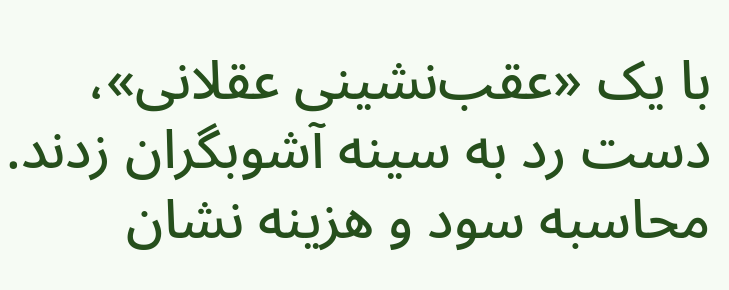با یک «عقب‌نشینی عقلانی»، دست رد به سینه آشوبگران زدند. محاسبه سود و هزینه نشان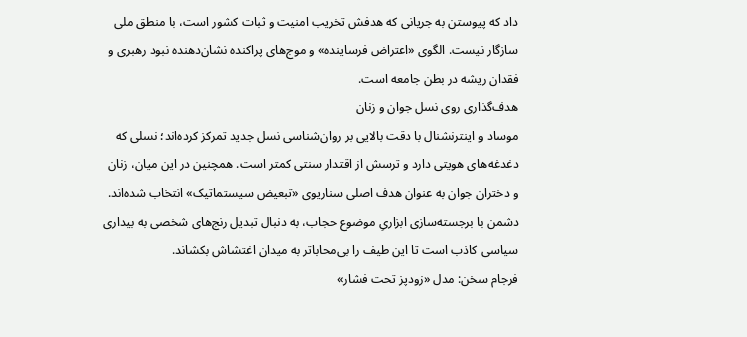داد که پیوستن به جریانی که هدفش تخریب امنیت و ثبات کشور است، با منطق ملی سازگار نیست. الگوی «اعتراض فرساینده» و موج‌های پراکنده نشان‌دهنده نبود رهبری و فقدان ریشه در بطن جامعه است.
هدف‌گذاری روی نسل جوان و زنان
موساد و اینترنشنال با دقت بالایی بر روان‌شناسی نسل جدید تمرکز کرده‌اند؛ نسلی که دغدغه‌های هویتی دارد و ترسش از اقتدار سنتی کمتر است. همچنین در این میان، زنان و دختران جوان به عنوان هدف اصلی سناریوی «تبعیض سیستماتیک» انتخاب شده‌اند. دشمن با برجسته‌سازی ابزاریِ موضوع حجاب، به دنبال تبدیل رنج‌های شخصی به بیداری سیاسی کاذب است تا این طیف را بی‌محاباتر به میدان اغتشاش بکشاند.
فرجام سخن: مدل «زودپز تحت فشار»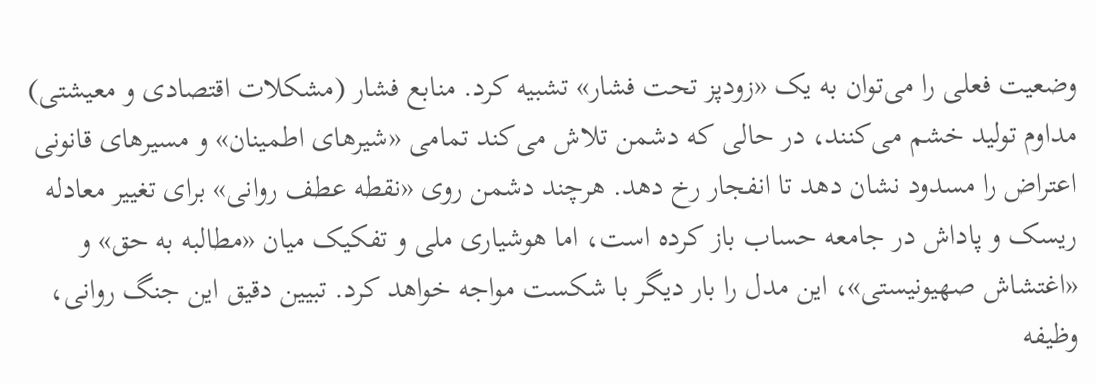وضعیت فعلی را می‌توان به یک «زودپز تحت فشار» تشبیه کرد. منابع فشار (مشکلات اقتصادی و معیشتی) مداوم تولید خشم می‌کنند، در حالی که دشمن تلاش می‌کند تمامی «شیرهای اطمینان» و مسیرهای قانونی اعتراض را مسدود نشان دهد تا انفجار رخ دهد. هرچند دشمن روی «نقطه عطف روانی» برای تغییر معادله ریسک و پاداش در جامعه حساب باز کرده است، اما هوشیاری ملی و تفکیک میان «مطالبه به حق» و «اغتشاش صهیونیستی»، این مدل را بار دیگر با شکست مواجه خواهد کرد. تبیین دقیق این جنگ روانی، وظیفه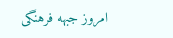امروز جبهه فرهنگی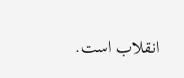انقلاب است.